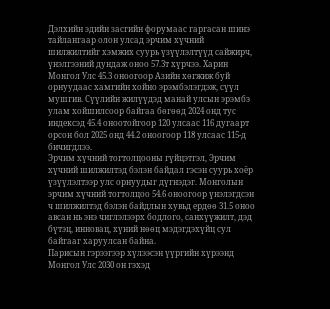Дэлхийн эдийн засгийн форумаас гаргасан шинэ тайлангаар олон улсад эрчим хүчний шилжилтийг хэмжих суурь үзүүлэлтүүд сайжирч, үнэлгээний дундаж оноо 57.3т хүрчээ. Харин Монгол Улс 45.3 оноогоор Азийн хөгжиж буй орнуудаас хамгийн хойно эрэмбэлэгдэж, сүүл мушгив. Сүүлийн жилүүдэд манай улсын эрэмбэ улам хойшилсоор байгаа бөгөөд 2024 онд тус индексэд 45.4 оноотойгоор 120 улсаас 116 дугаарт орсон бол 2025 онд 44.2 оноогоор 118 улсаас 115-д бичигдлээ.
Эрчим хүчний тогтолцооны гүйцэтгэл, Эрчим хүчний шилжилтэд бэлэн байдал гэсэн суурь хоёр үзүүлэлтээр улс орнуудыг дүгнэдэг. Монголын эрчим хүчний тогтолцоо 54.6 оноогоор үнэлэгдсэн ч шилжилтэд бэлэн байдлын хувьд ердөө 31.5 оноо авсан нь энэ чиглэлээрх бодлого, санхүүжилт, дэд бүтэц, инновац, хүний нөөц мэдэгдэхүйц сул байгааг харуулсан байна.
Парисын гэрээгээр хүлээсэн үүргийн хүрээнд Монгол Улс 2030 он гэхэд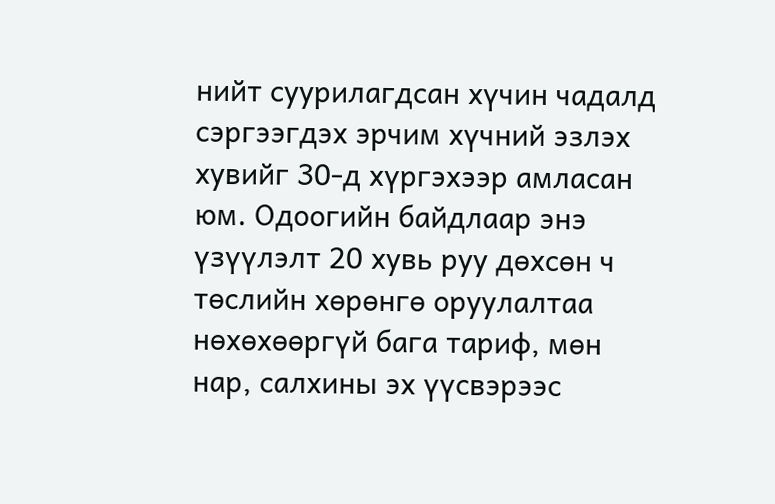нийт суурилагдсан хүчин чадалд сэргээгдэх эрчим хүчний эзлэх хувийг 30-д хүргэхээр амласан юм. Одоогийн байдлаар энэ үзүүлэлт 20 хувь руу дөхсөн ч төслийн хөрөнгө оруулалтаа нөхөхөөргүй бага тариф, мөн нар, салхины эх үүсвэрээс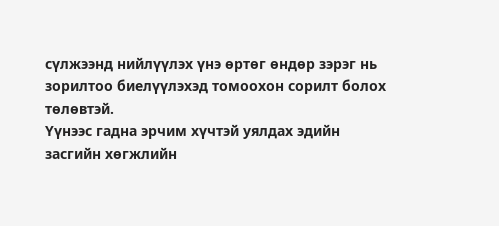сүлжээнд нийлүүлэх үнэ өртөг өндөр зэрэг нь зорилтоо биелүүлэхэд томоохон сорилт болох төлөвтэй.
Үүнээс гадна эрчим хүчтэй уялдах эдийн засгийн хөгжлийн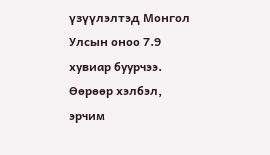үзүүлэлтэд Монгол Улсын оноо 7.9 хувиар буурчээ. Өөрөөр хэлбэл, эрчим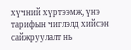хүчний хүртээмж, үнэ тарифын чиглэлд хийсэн сайжруулалт нь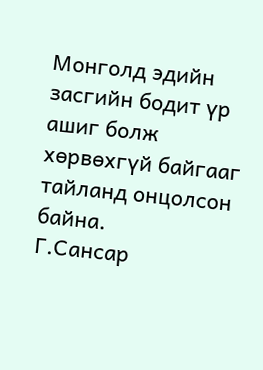Монголд эдийн засгийн бодит үр ашиг болж хөрвөхгүй байгааг тайланд онцолсон байна.
Г.Сансар